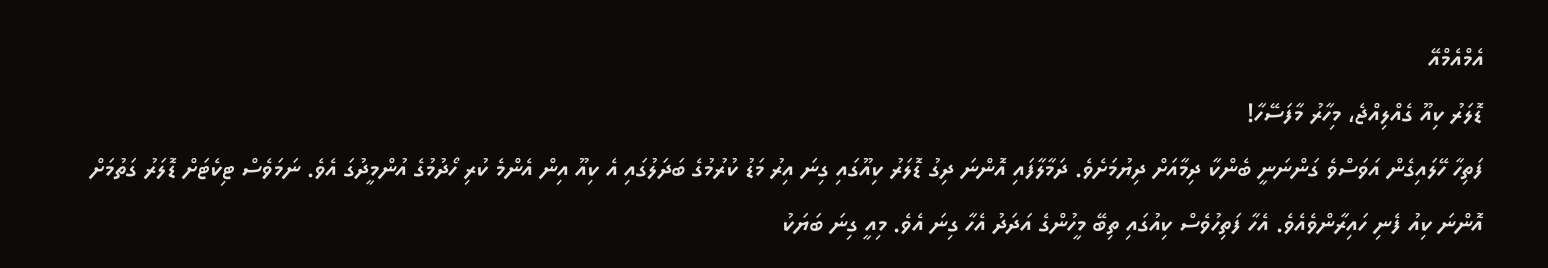އެމްއެމްއޭ
ޑޮލަރު ކިއޫ ގެއްލިއްޖެ، މިހާރު މާފަސޭހާ!
ފަތިހާ ހޭލައިގެން އަވަސްވެ ގަންނަނީ ބެންކާ ދިމާއަށް ދިޔުމަށެވެ. ދަމާލާފައި އޮންނަ ދިގު ޑޮލަރު ކިއޫގައި ގިނަ އިރު މަޑު ކުރުމުގެ ބަދަލުގައި އެ ކިއޫ އިން އެންމެ ކުރި ހޯދުމުގެ އުންމީދުގަ އެވެ. ނަމަވެސް ޓިކެޓަށް ޑޮލަރު ގަތުމަށް އޮންނަ ކިއު ފެނި ހައިރާންވެއެވެ. އެހާ ފަތިހުވެސް ކިއުގައި ތިބޭ މީހުންގެ އަދަދު އެހާ ގިނަ އެވެ. މިއީ ގިނަ ބަޔަކު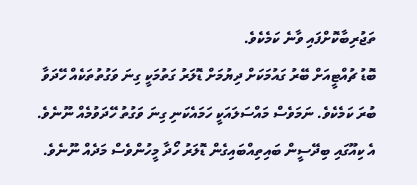ތަޖުރިބާކޮށްފައި ވާނެ ކަމެކެވެ.
ބޮޑު ޗުއްޓީއަށް ބޭރު ގައުމަކަށް ދިޔުމަށް ޑޮލަރު ގަތުމަކީ ގިނަ ވަގުތުތަކެއް ހޭދަވާ ބުރަ ކަމެކެވެ. ނަމަވެސް މައްސަލައަކީ ހަމައެކަނި ގިނަ ވަގުތު ހޭދަވުމެއް ނޫނެވެ. އެ ކިއޫގައި ބިދޭސީން ބައިތިއްބައިގެން ޑޮލަރު ހޯދާ މީހުންވެސް މަދެއް ނޫނެވެ.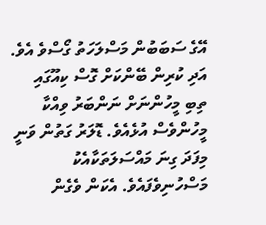އޭގެ ސަބަބުން މަސްލަހަތު ގޯސްވެ އެވެ. އަދި ކުރިން ބޭންކަށް ގޮސް ކިއޫގައި ތިބި މީހުންނަށް ނަންބަރު ވިއްކާ މީހުންވެސް އުޅެއެވެ. ޑޮލަރު ގަތުން ވަނީ މިފަދަ ގިނަ މައްސަލަތަކާއެކު މަސްހުނިވެފައެވެ. އެކަން ވެގެން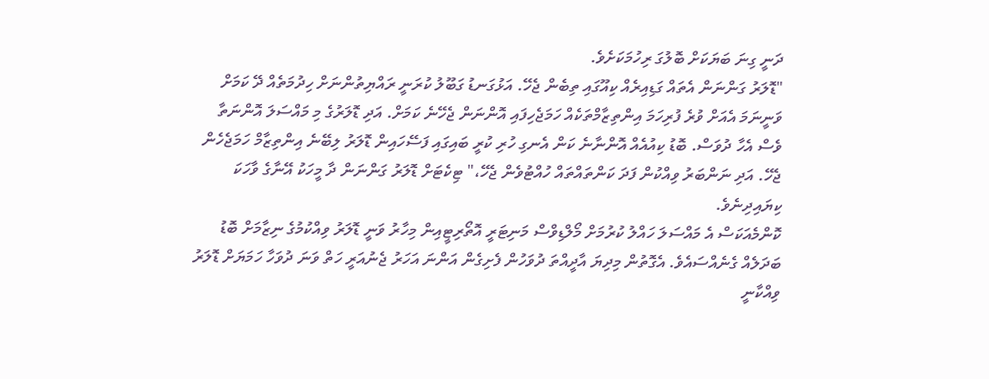ދަނީ ގިނަ ބަޔަކަށް ބޮލުގަ ރިހުމަކަށެވެ.
"ޑޮލަރު ގަންނަން އެތައް ގަޑިއިރެއް ކިއޫގައި ތިބެން ޖެހޭ. އަޅުގަނޑު ގަބޫލު ކުރަނީ ރައްޔިތުންނަށް ހިދުމަތެއް ދޭ ކަމަށް ވަނީނަމަ އެއަށް ވުރެ ފުރިހަމަ އިންތިޒާމްތަކެއް ހަމަޖެހިފައި އޮންނަން ޖެހޭނެ ކަމަށް. އަދި ޑޮލަރުގެ މި މައްސަލަ އޮންނަތާ ވެސް އެހާ ދުވަސް. ބޮޑު ކިއުއެއް އޮންނާނެ ކަން އެނގި ހުރި ކުރީ ބައިގައި ފަސޭހައިން ޑޮލަރު ލިބޭނެ އިންތިޒާމް ހަމަޖެހެން ޖެހޭ. އަދި ނަންބަރު ވިއްކުން ފަދަ ކަންތައްތައް ހުއްޓުވެން ޖެހޭ،" ޓިކެޓަށް ޑޮލަރު ގަންނަން ދާ މީހަކު އޭނާގެ ވާހަކަ ކިޔައިދިނެވެ.
ކޮންމެއަކަސް އެ މައްސަލަ ހައްލު ކުރުމަށް މޯލްޑިވްސް މަނިޓަރީ އޮތޯރިޓީއިން މިހާރު ވަނީ ޑޮލަރު ވިއްކުމުގެ ނިޒާމަށް ބޮޑު ބަދަލެއް ގެނެއްސައެވެ. އެގޮތުން މިދިޔަ އާދީއްތަ ދުވަހުން ފެށިގެން އަންނަ އަހަރު ޖެނުއަރީ ހަތް ވަނަ ދުވަހާ ހަމަޔަށް ޑޮލަރު ވިއްކާނީ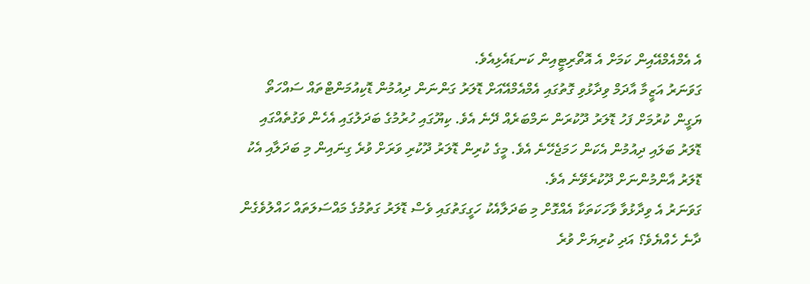އެ އެމްއެމްއޭއިން ކަމަށް އެ އޮތޯރިޓީއިން ކަނޑައެޅިއެވެ.
ގަވަނަރު އަޒީމާ އާދަމް ވިދާޅުވި ގޮތުގައި އެމްއެމްއޭއަށް ޑޮލަރު ގަންނަން ދިއުމުން ޑޮކިއުމަންޓްތައް ސައްހަތޯ ޔަގީން ކުރުމަށް ފަހު ޑޮލަރު ދޫކުރަން ނަމްބަރެއް ދޭނެ އެވެ. ކިޔޫގައި ހުރުމުގެ ބަދަލުގައި އެހެން ވަގުތެއްގައި ޑޮލަރު ބަލައި ދިއުމުން އެކަން ހަމަޖެހޭނެ އެވެ. މީގެ ކުރިން ޑޮލަރު ދޫކުރި ވަރަށް ވުރެ ގިނައިން މި ބަދަލާއި އެކު ޑޮލަރު އާންމުންނަށް ދޫކުރެވޭނެ އެވެ.
ގަވަނަރު އެ ވިދާޅުވާ ވާހަކަތަކާ އެއްގޮށް މި ބަދަލާއެކު ހަގީގަތުގައި ވެސް ޑޮލަރު ގަތުމުގެ މައްސަލަތައް ހައްލުވެގެން ދާނެ ހެއްޔެވެ؟ އަދި ކުރިޔަށް ވުރެ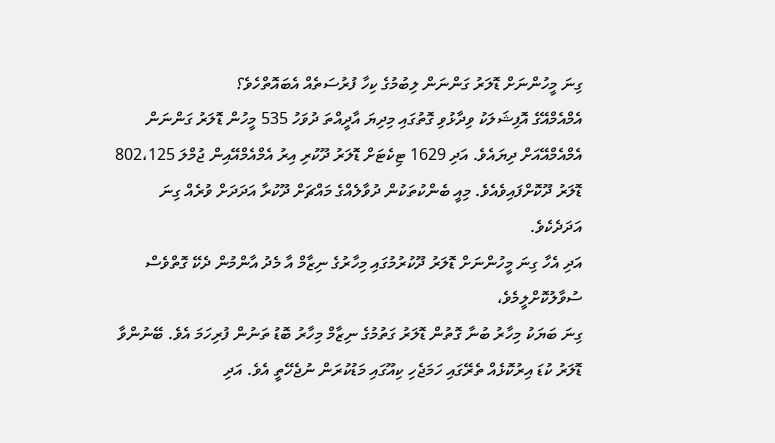ގިނަ މީހުންނަށް ޑޮލަރު ގަންނަން ލިބުމުގެ ކިހާ ފުރުސަތެއް އެބައޮތްހެވެ؟
އެމްއެމްއޭގެ އޮފިޝަލަކު ވިދާޅުވި ގޮތުގައި މިދިޔަ އާދީއްތަ ދުވަހު 535 މީހުން ޑޮލަރު ގަންނަން އެމްއެމްއޭއަށް ދިޔައެވެ. އަދި 1629 ޓިކެޓަށް ޑޮލަރު ދޫކުރި އިރު އެމްއެމްއޭއިން ޖުމްލަ 802،125 ޑޮލަރު ދޫކޮށްފައިވެއެވެ. މިއީ ބެންކުތަކުން ދުވާލެއްގެ މައްޗަށް ދޫކުރާ އަދަދަށް ވުރެއް ގިނަ އަދަދެކެވެ.
އަދި އެހާ ގިނަ މީހުންނަށް ޑޮލަރު ދޫކުރުމުގައި މިހާރުގެ ނިޒާމް އާ މެދު އާންމުން ދެކޭ ގޮތްވެސް ސުވާލުކޮށްލީމެވެ،
ގިނަ ބަޔަކު މިހާރު ބުނާ ގޮތުން ޑޮލަރު ގަތުމުގެ ނިޒާމް މިހާރު ބޮޑު ތަނުން ފުރިހަމަ އެވެ. ބޭނުންވާ ޑޮލަރު ކުޑަ އިރުކޮޅެއް ތެރޭގައި ހަމަޖެހި ކިއޫގައި މަޑުކުރަން ނުޖެހޭތީ އެވެ. އަދި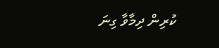ކުރިން ދިމާވާ ގިނަ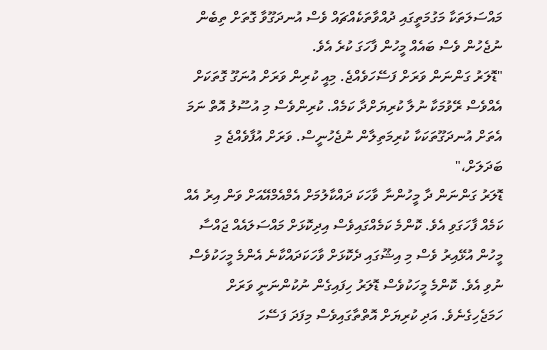މައްސަލަތަކާ މަގުމަތީގައި ދުއްވާތަކެއްޗައް ވެސް އުނދަގޫވާ ގޮތަށް ތިބެން ނުޖެހުން ވެސް ބައެއް މީހުން ފާހަގަ ކުރެ އެވެ.
"ޑޮލަރު ގަންނަން ވަރަށް ފަސޭހަވެއްޖެ. މިއީ ކުރިން ވަރަށް އުނަގޫ ގޮތަކަށް އެއްވެސް ރޭވުމަކާ ނުލާ ކުރިޔަށްދާ ކަމެއް. ކުރިންވެސް މި އުސޫލު އޮތް ނަމަ އެތަށް އުނދަގޫތަކަކާ ކުރިމަތިލާން ނުޖެހުނީސް. ވަރަށް އުފާވެއްޖެ މި ބަދަލަށް،"
ޑޮލަރު ގަންނަން ދާ މީހުންނާ ވާހަކަ ދައްކާލުމަށް އެމްއެމްއޭއަށް ވަން އިރު އެއް ކަމެއް ފާހަގަވި އެވެ. ކޮންމެ ކަމެއްގައިވެސް އިދިކޮޅަށް މައްސަލައެއް ޖައްސާ މީހުން އުޅޭއިރު ވެސް މި އިޝޫގައި ދެކޮޅަށް ވާހަކަދައްކާނެ އެންމެ މީހަކުވެސް ނުވި އެވެ. ކޮންމެ މީހަކުވެސް ޑޮލަރު ހިފައިގެން ނުކުންނަނީ ވަރަށް ހަމަޖެހިގެނެވެ. އަދި ކުރިޔަށް އޮތްތާގައިވެސް މިފަދަ ފަސޭހަ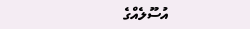އުސޫލެއްގެ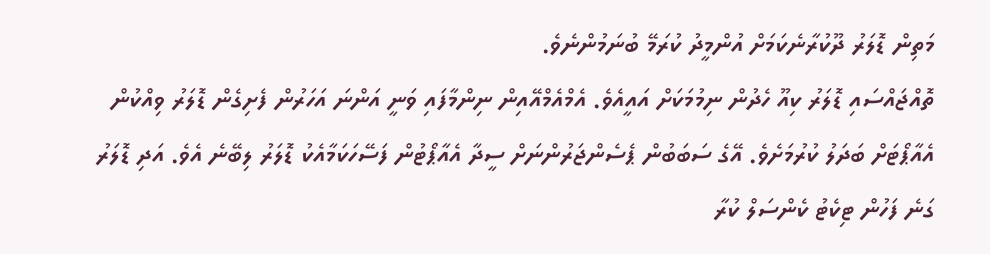މަތިން ޑޮލަރު ދޫކުރާނެކަމަށް އުންމީދު ކުރަމޭ ބުނަމުންނެވެ.
ތޮއްޖައްސައި ޑޮލަރު ކިއޫ ހެދުން ނިމުމަކަށް އައީއެވެ. އެމްއެމްއޭއިން ނިންމާފައި ވަނީ އަންނަ އަހަރުން ފެށިގެން ޑޮލަރު ވިއްކުން އެއާޕޯޓަށް ބަދަލު ކުރުމަށެވެ. އޭގެ ސަބަބުން ޕެސެންޖަރުންނަށް ސީދާ އެއާޕޯޓުން ފަސޭހަކަމާއެކު ޑޮލަރު ލިބޭނެ އެވެ. އަދި ޑޮލަރު ގަނެ ފަހުން ޓިކެޓު ކެންސަލް ކުރާ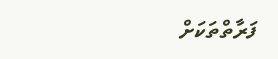ފަރާތްތަކަށް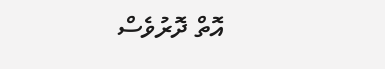އޮތް ދޮރުވެސް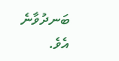ބަނދުވާނެ އެވެ.